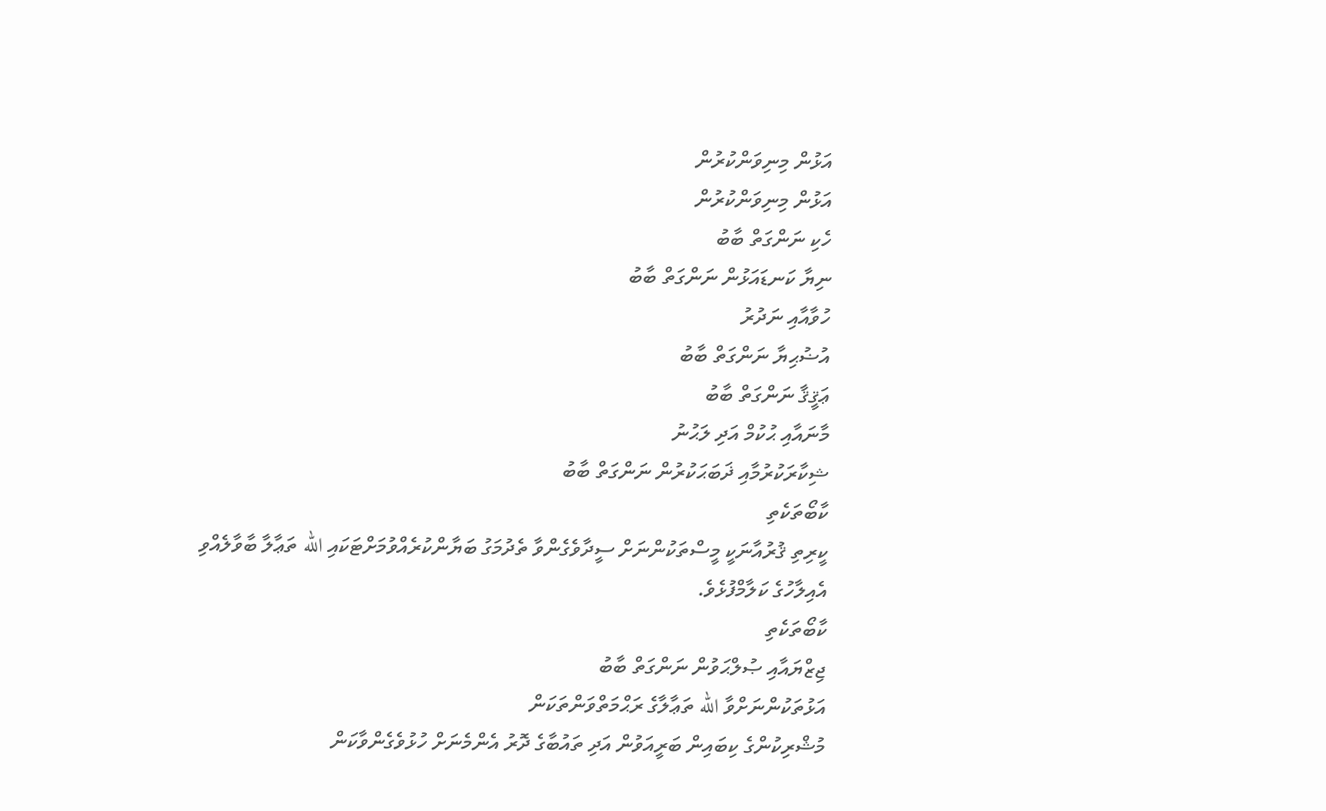އަޅުން މިނިވަންކުރުން
އަޅުން މިނިވަންކުރުން
ހެކި ނަންގަތް ބާބު
ނިޔާ ކަނޑައަޅުން ނަންގަތް ބާބު
ހުވާއާއި ނަދުރު
އުޟުޙިޔާ ނަންގަތް ބާބު
ޢަޤީޤާ ނަންގަތް ބާބު
މާނައާއި ޙުކުމް އަދި ލަޙުނު
ޝިކާރަކުރުމާއި ޛަބަޙަކުރުން ނަންގަތް ބާބު
ކާބޯތަކެތި
ކީރިތި ޤުރުއާނަކީ މީސްތަކުންނަށް ސީދާވެގެންވާ ތެދުމަގު ބަޔާންކުރެއްވުމަށްޓަކައި الله ތަޢާލާ ބާވާލެއްވި އެއިލާހުގެ ކަލާމްފުޅެވެ.
ކާބޯތަކެތި
ޖިޒްޔައާއި ޞުލްޙަވުން ނަންގަތް ބާބު
އަޅުތަކުންނަށްވާ الله ތަޢާލާގެ ރަޙްމަތްވަންތަކަން
މުޝްރިކުންގެ ކިބައިން ބަރީއަވުން އަދި ތައުބާގެ ދޮރު އެންމެނަށް ހުޅުވެގެންވާކަން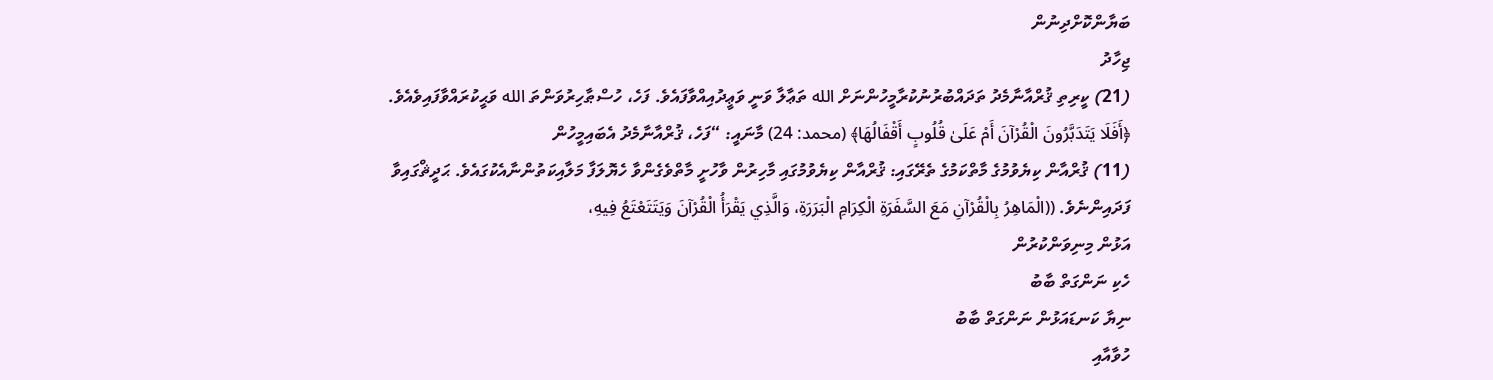ބަޔާންކޮށްދިނުން
ޖިހާދު
(21) ކީރިތި ޤުރްއާނާމެދު ތަދައްބުރުނުކުރާމީހުންނަށް الله ތަޢާލާ ވަނީ ވަޢީދުއިއްވާފައެވެ. ފަހެ، ހުސްޠާހިރުވަންތަ الله ވަޙީކުރައްވާފައިވެއެވެ. ﴿أَفَلَا يَتَدَبَّرُونَ الْقُرْآنَ أَمْ عَلَىٰ قُلُوبٍ أَقْفَالُهَا﴾ (محمد: 24) މާނައީ: “ފަހެ، ޤުރްއާނާމެދު އެބައިމީހުން
(11) ޤުރްއާން ކިޔެވުމުގެ މާތްކަމުގެ ތެރޭގައި: ޤުރްއާން ކިޔެވުމުގައި މާހިރުން ވާހުށީ މާތްވެގެންވާ ހެޔޮލަފާ މަލާއިކަތުންނާއެކުގައެވެ. ޙަދީޘްގައިވާ ފަދައިންނެވެ. ((الْمَاهِرُ بِالْقُرْآنِ مَعَ السَّفَرَةِ الْكِرَامِ الْبَرَرَةِ، وَالَّذِي يَقْرَأُ الْقُرْآنَ وَيَتَتَعْتَعُ فِيهِ،
އަޅުން މިނިވަންކުރުން
ހެކި ނަންގަތް ބާބު
ނިޔާ ކަނޑައަޅުން ނަންގަތް ބާބު
ހުވާއާއި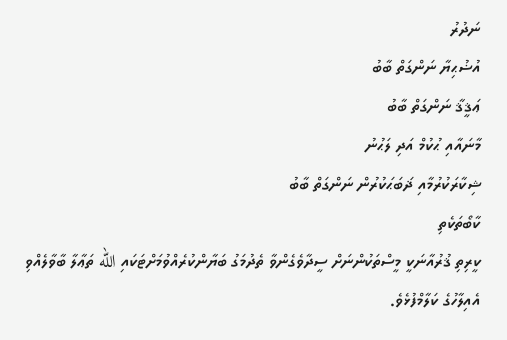ނަދުރު
އުޟުޙިޔާ ނަންގަތް ބާބު
ޢަޤީޤާ ނަންގަތް ބާބު
މާނައާއި ޙުކުމް އަދި ލަޙުނު
ޝިކާރަކުރުމާއި ޛަބަޙަކުރުން ނަންގަތް ބާބު
ކާބޯތަކެތި
ކީރިތި ޤުރުއާނަކީ މީސްތަކުންނަށް ސީދާވެގެންވާ ތެދުމަގު ބަޔާންކުރެއްވުމަށްޓަކައި الله ތަޢާލާ ބާވާލެއްވި އެއިލާހުގެ ކަލާމްފުޅެވެ.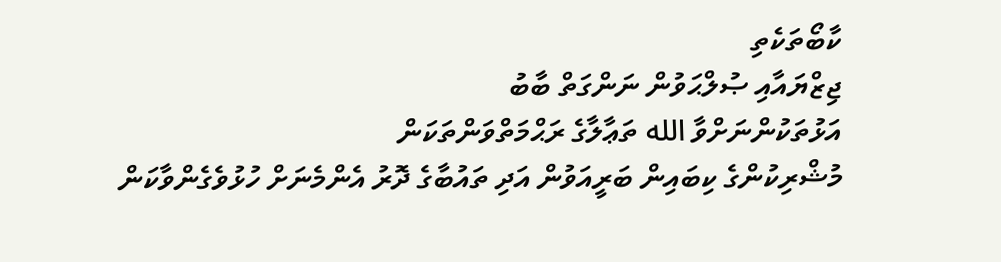ކާބޯތަކެތި
ޖިޒްޔައާއި ޞުލްޙަވުން ނަންގަތް ބާބު
އަޅުތަކުންނަށްވާ الله ތަޢާލާގެ ރަޙްމަތްވަންތަކަން
މުޝްރިކުންގެ ކިބައިން ބަރީއަވުން އަދި ތައުބާގެ ދޮރު އެންމެނަށް ހުޅުވެގެންވާކަން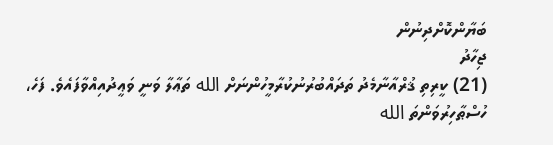ބަޔާންކޮށްދިނުން
ޖިހާދު
(21) ކީރިތި ޤުރްއާނާމެދު ތަދައްބުރުނުކުރާމީހުންނަށް الله ތަޢާލާ ވަނީ ވަޢީދުއިއްވާފައެވެ. ފަހެ، ހުސްޠާހިރުވަންތަ الله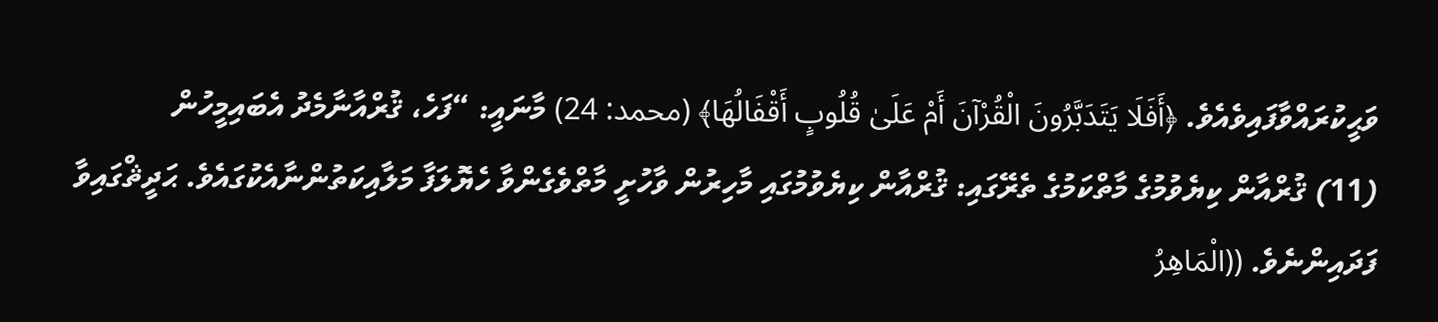ވަޙީކުރައްވާފައިވެއެވެ. ﴿أَفَلَا يَتَدَبَّرُونَ الْقُرْآنَ أَمْ عَلَىٰ قُلُوبٍ أَقْفَالُهَا﴾ (محمد: 24) މާނައީ: “ފަހެ، ޤުރްއާނާމެދު އެބައިމީހުން
(11) ޤުރްއާން ކިޔެވުމުގެ މާތްކަމުގެ ތެރޭގައި: ޤުރްއާން ކިޔެވުމުގައި މާހިރުން ވާހުށީ މާތްވެގެންވާ ހެޔޮލަފާ މަލާއިކަތުންނާއެކުގައެވެ. ޙަދީޘްގައިވާ ފަދައިންނެވެ. ((الْمَاهِرُ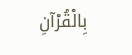بِالْقُرْآنِ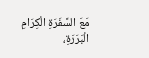مَعَ السَّفَرَةِ الْكِرَامِ الْبَرَرَةِ،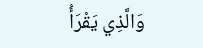وَالَّذِي يَقْرَأُ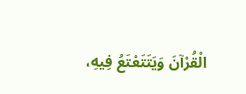الْقُرْآنَ وَيَتَتَعْتَعُ فِيهِ،